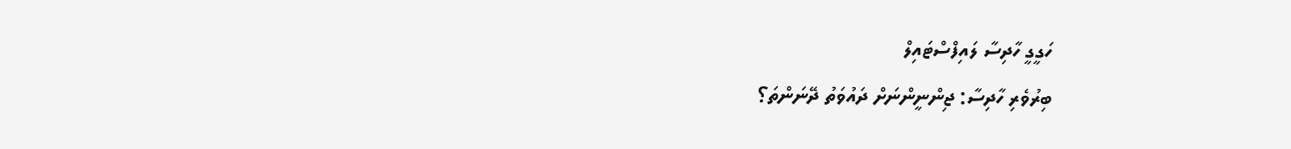ހަގީގީ ހާދިސާ ލައިފްސްޓައިލް
ބިރުވެރި ހާދިސާ: ޖިންނީންނަށް ދައުވަތު ދޭނަންތަ؟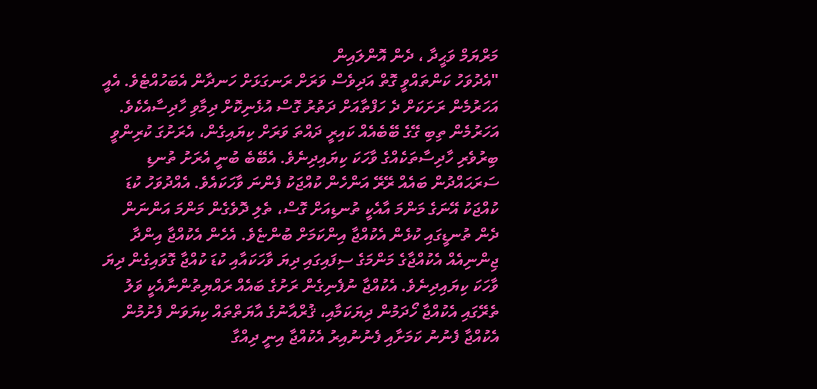މަރްޔަމް ވަޙީދާ ، ދެން އޮންލައިން
"އެދުވަހު ކަންތައްވީ ގޮތް އަދިވެސް ވަރަށް ރަނގަޅަށް ހަނދާން އެބަހުއްޓެވެ. އެއީ އަހަރުމެން ރަށަކަށް ދެ ހަފްތާއަށް ދަތުރު ގޮސް އުޅެނިކޮށް ދިމާވި ހާދިސާއެކެވެ. އަހަރުމެން ތިބި ގޭގެ ބޭބެއެއް ކައިރީ ދައްތަ ވަރަށް ކިޔައިގެން، އެރަށުގަ ކުރިންވީ ބިރުވެރި ހާދިސާތަކެއްގެ ވާހަކަ ކިޔައިދިނެވެ. އެބޭބެ ބުނީ އެރަށު ތުނޑި ސަރަޙައްދުން ބައެއް ރޭރޭ އަންހެން ކުއްޖަކު ފެންނަ ވާހަކައެވެ. އެއްދުވަހު ކުޑަ ކުއްޖަކު އޭނަގެ މަންމަ އާއެކީ ތުނޑިއަށް ގޮސް، ތެލި ދޮވެގެން މަންމަ އަންނަން ދެން ތުނޑީގައި ކުޅެން އެކުއްޖާ އިންކަމަށް ބުންޏެވެ. އެހެން އެކުއްޖާ އިންދާ ޖިންނިއެއް އެކުއްޖާގެ މަންމަގެ ސިފައިގައި ދިޔަ ވާހަކައާއި ކުޑަ ކުއްޖާ ގޮވައިގެން ދިޔަ ވާހަކަ ކިޔައިދިނެވެ. އެކުއްޖާ ނުފެނިގެން ރަށުގެ ބައެއް ރައްޔިތުންނާއެކީ ވަލު ތެރޭގައި އެކުއްޖާ ހޯދަމުން ދިޔަކަމާއި، ޤުރްއާނުގެ އާޔަތްތައް ކިޔަވަން ފެށުމުން އެކުއްޖާ ފެނުނު ކަމަށާއި ފެނުނުއިރު އެކުއްޖާ އިނީ ދިއްގާ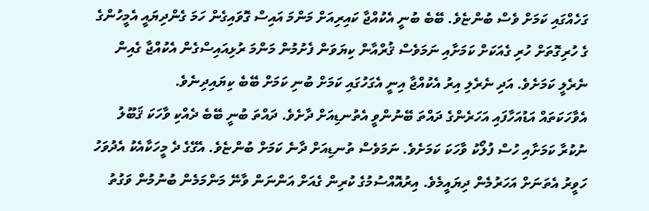ގަހެއްގައި ކަމަށް ވެސް ބުންޏެވެ. ބޭބެ ބުނީ އެކުއްޖާ ކައިރިއަށް މަންމަ އައިސް ގޮވައިގެން ހަމަ ގެންދިޔައީ އެމީހުންގެ ގެ ހުރިގޮތަށް ހުރި ގެއަކަށް ކަމަށާއި ނަމަވެސް ޤުރްއާން ކިޔަވަން ފެށުމުން މަންމަ ރުޅިއައިސްގެން އެކުއްޖާ ގެއިން ނެރެލީ ކަމަށެވެ. އަދި ނެރެލި އިރު އެކުއްޖާ އިނީ އެގަހުގައި ކަމަށް ބުނި ކަމަށް ބޭބެ ކިޔައިދިނެވެ.
އެވާހަކަތައް އަޑުއަހާފައި އަހަރެންގެ ދައްތަ ބޭނުންވީ އެތުނޑިއަށް ދާށެވެ. ދައްތަ ބުނީ ބޭބެ ދެއްކި ވާހަކަ ޤަބޫލު ނުކުރާ ކަމަށާއި ހުސް ފުލޯކު ވާހަކަ ކަމަށެވެ. ނަމަވެސް ތުނޑިއަށް ދާނެ ކަމަށް ބުންޏެވެ. އެގޭގެ ދެ މީހަކާއެކު އެދުވަހު ހަވީރު އެތަނަށް އަހަރުމެން ދިޔައީމެވެ. އިރުއޮއްސުމުގެ ކުރިން ގެއަށް އަންނަން ވާނޭ މަންމަމެން ބުނުމުން ވަގުތު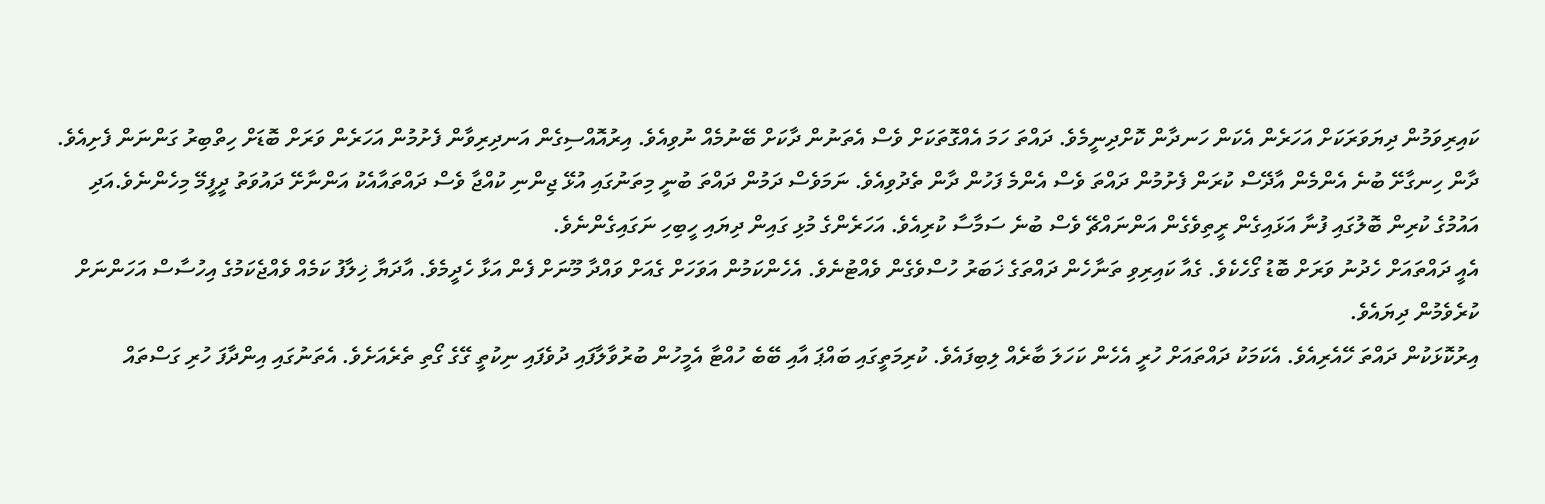ކައިރިވަމުން ދިޔަވަރަކަށް އަހަރެން އެކަން ހަނދާން ކޮށްދިނީމެވެ. ދައްތަ ހަމަ އެއްގޮތަކަށް ވެސް އެތަނުން ދާކަށް ބޭނުމެއް ނުވިއެވެ. އިރުއޮއްސިގެން އަނދިރިވާން ފެށުމުން އަހަރެން ވަރަށް ބޮޑަށް ހިތްބިރު ގަންނަން ފެށިއެވެ. ދާން ހިނގާށޭ ބުނެ އެންމެން އާދޭސް ކުރަން ފެށުމުން ދައްތަ ވެސް އެންމެ ފަހުން ދާން ތެދުވިއެވެ. ނަމަވެސް ދަމުން ދައްތަ ބުނީ މިތަނުގައި އުޅޭ ޖިންނި ކުއްޖާ ވެސް ދައްތައާއެކު އަންނާށޭ ދައުވަތު ދީފީމޭ މިހެންނެވެ.އަދި އައުމުގެ ކުރިން ބޮލުގައި ފުނާ އަޅައިގެން ރީތިވެގެން އަންނައްޗޭ ވެސް ބުނެ ސަމާސާ ކުރިއެވެ. އަހަރެންގެ މުޅި ގައިން ދިޔައި ހީބިހި ނަގައިގެންނެވެ.
އެއީ ދައްތައަށް ހެދުނު ވަރަށް ބޮޑު ގޯހެކެވެ. ގެއާ ކައިރިވި ތަނާހެން ދައްތަގެ ޚަބަރު ހުސްވެގެން ވެއްޓުނެވެ. އެހެންކަމުން އަވަހަށް ގެއަށް ވައްދާ މޫނަށް ފެން އަޅާ ހެދީމެވެ. އާދަޔާ ޚިލާފު ކަމެއް ވެއްޖެކަމުގެ އިހުސާސް އަހަންނަށް ކުރެވެމުން ދިޔައެވެ.
އިރުކޮޅަކުން ދައްތަ ހޭއެރިއެވެ. އެކަމަކު ދައްތައަށް ހުރީ އެހެން ކަހަލަ ބާރެއް ލިބިފައެވެ. ކުރިމަތީގައި ބައްޕަ އާއި ބޭބެ ހުއްޓާ އެމީހުން ބުރުވާލާފައި ދުވެފައި ނިކުތީ ގޭގެ ގޯތި ތެރެއަށެވެ. އެތަނުގައި އިންދާފަ ހުރި ގަސްތައް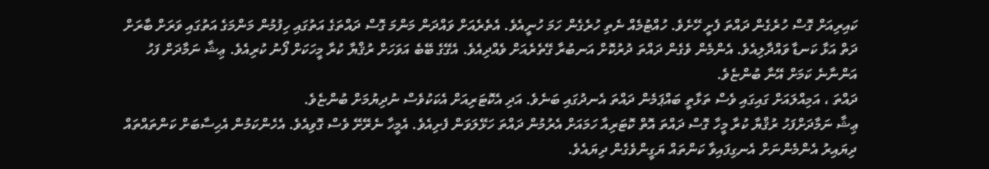ކައިރިއަށް ގޮސް ހުރެގެން ދައްތަ ފެށީ ހޭށެވެ. ހުއްޓުމެއް ނެތި ހުރެގެން ހަމަ ހުނީއެވެ. އެތެރެއަށް ވައްދަން މަންމަ ގޮސް ދައްތަގެ އަތުގައި ހިފުމުން މަންމަގެ އަތުގައި ވަރަށް ބާރަށް ދަތް އަޅާ ކަނޑާ ވައްދާލިއެވެ. އެންމެން ވެގެން ދައްތަ ދުރުކޮށް އަނބުރާ ގޭތެރެއަށް ވެއްދިއެވެ. އެގޭގެ ބޭބެ އަވަހަށް ރުޤްޔާ ކުރާ މީހަކަށް ފޯނު ކުރިއެވެ. ޢިޝާ ނަމާދަށް ފަހު އަންނާނެ ކަމަށް އޭނާ ބުންޏެވެ.
ދައްތަ ، އަމިއްލައަށް ގައިގައި ވެސް ތަޅާތީ ބައްޕަމެން ދައްތަ އެނދުގައި ބަނެވެ. އަދި އެކޮޓަރިއަށް އެކަކުވެސް ނުދިޔުމަށް ބުންޏެވެ.
ޢިޝާ ނަމާދަށްފަހު ރުޤްޔާ ކުރާ މީހާ ގޮސް ދައްތަ އޮތް ކޮޓަރިއާ ހަމައަށް އެރުމުން ދައްތަ ހަޅޭލަވަން ފެށިއެވެ. އެމީހާ ނެރޭށޭ ވެސް ގޮވިއެވެ. އެހެންކަމުން އެހިސާބަށް ކަންތައްތައް ދިޔައިރު އެންމެންނަށް އެނގިފައިވާ ކަންތައް ޔަގީންވެގެން ދިޔައެވެ.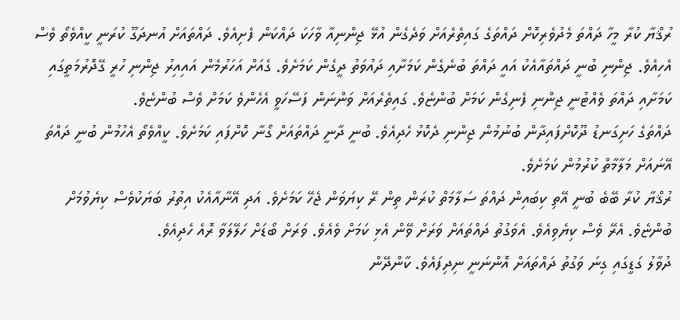ރުޤްޔާ ކުރާ މީހާ ދައްތަ މެދުވެރިކޮށް ދައްތަގެ ގައިތެރެއަށް ވަދެގެން އުޅޭ ޖިންނިއާ ވާހަކަ ދައްކަން ފެށިއެވެ. ދައްތައަށް އުނދަގޫ ކުރަނީ ކީއްވެތޯ ވެސް އެހިއެވެ. ޖިންނި ބުނީ ދައްތައާއެކު އައީ ދައްތަ ބުނެގެން ކަމަށާއި ދައުވަތު ދީގެން ކަމަށެވެ. ގެއަށް އަހަރުމެން އައިއިރު ޖިންނި ހުރީ ގޭދޮރުމަތީގައި ކަމަށާއި ދައްތަ ވެއްޓުނީ ޖިންނި ފެނިގެން ކަމަށް ބުންޏެވެ. ގައިތެރެއަށް ވަންނަން ފަސޭހަވީ އެހެންވެ ކަމަށް ވެސް ބުންޏެވެ.
ދައްތަގެ ހަށިގަނޑު ދޫކޮށްފައިދާން ބުނުމުން ޖިންނި ދެކޮޅު ހެދިއެވެ. ބުނީ ދާނީ ދައްތައަށް ގޯނާ ކޮށްފައި ކަމަށެވެ. ކީއްވެތޯ އެހުމުން ބުނީ ދައްތަ އޭނައަށް މަލާމާތް ކުރުމުން ކަމަށެވެ.
ރުޤްޔާ ކުރާ ބޭބެ ބުނީ އޭތި ކިބައިން ދައްތަ ސަލާމަތް ކުރަން ތިން ރޭ ކިޔަވަން ޖެހޭ ކަމަށެވެ. އަދި އޭނާއާއެކު އިތުރު ބަޔަކުވެސް ކިޔެވުމަށް ބުންޏެވެ. އެރޭ ވެސް ކިޔެވިއެވެ. އެވަގުތު ދައްތައަށް ވަރަށް ވޭން އެޅި ކަމަށް ވެއެވެ. ވަރަށް ބޯޑަށް ހަލޭލަވާ ރޮއެ ހެދިއެވެ.
ދުވާލު ގަޑީގައި ގިނަ ވަގުތު ދައްތައަށް އޮންނަނީ ނިދިފައެވެ. ކާންދޭން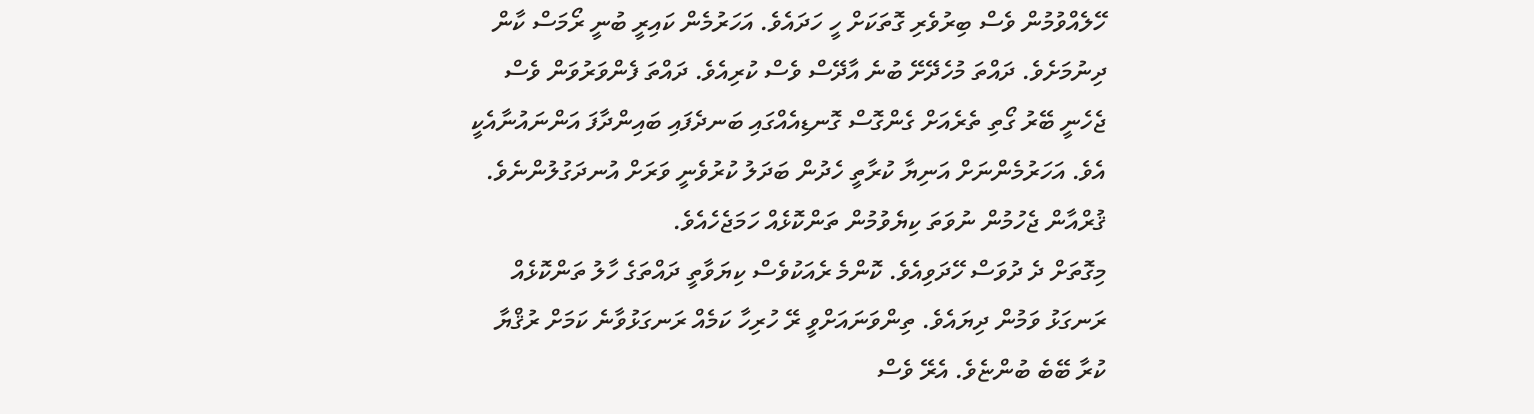ހޭލެއްވުމުން ވެސް ބިރުވެރި ގޮތަކަށް ހީ ހަދައެވެ. އަހަރުމެން ކައިރީ ބުނީ ރޯމަސް ކާން ދިނުމަށެވެ. ދައްތަ މުހެދޭށޭ ބުނެ އާދޭސް ވެސް ކުރިއެވެ. ދައްތަ ފެންވަރުވަން ވެސް ޖެހެނީ ބޭރު ގޯތި ތެރެއަށް ގެންގޮސް ގޮނޑިއެއްގައި ބަނދެފައި ބައިންދާފަ އަންނައުނާއެކީ އެވެ. އަހަރުމެންނަށް އަނިޔާ ކުރާތީ ހެދުން ބަދަލު ކުރުވެނީ ވަރަށް އުނދަގުލުންނެވެ. ޤުރްއާން ޖެހުމުން ނުވަތަ ކިޔެވުމުން ތަންކޮޅެއް ހަމަޖެހެއެވެ.
މިގޮތަށް ދެ ދުވަސް ހޭދަވިއެވެ. ކޮންމެ ރެއަކުވެސް ކިޔަވާތީ ދައްތަގެ ހާލު ތަންކޮޅެއް ރަނގަޅު ވަމުން ދިޔައެވެ. ތިންވަނައަށްވީ ރޭ ހުރިހާ ކަމެއް ރަނގަޅުވާނެ ކަމަށް ރުޤްޔާ ކުރާ ބޭބެ ބުންޏެވެ. އެރޭ ވެސް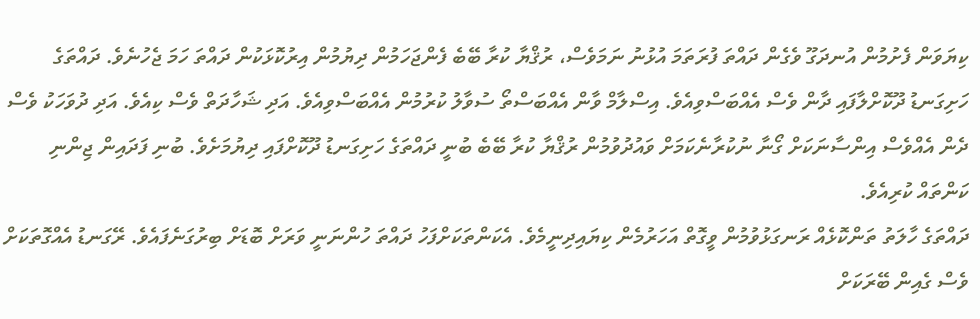ކިޔަވަން ފެށުމުން އުނދަގޫ ވެގެން ދައްތަ ފުރަތަމަ އުޅުނު ނަމަވެސް، ރުޤްޔާ ކުރާ ބޭބެ ފެންޖަހަމުން ދިޔުމުން އިރުކޮޅަކުން ދައްތަ ހަމަ ޖެހުނެވެ. ދައްތަގެ ހަށިގަނޑު ދޫކޮށްލާފައި ދާން ވެސް އެއްބަސްވިއެވެ. އިސްލާމް ވާން އެއްބަސްތޯ ސުވާލު ކުރުމުން އެއްބަސްވިއެވެ. އަދި ޝަހާދަތް ވެސް ކިއެވެ. އަދި ދުވަހަކު ވެސް ދެން އެއްވެސް އިންސާނަކަށް ގޯނާ ނުކުރާނެކަމަށް ވައުދުވުމުން ރުޤްޔާ ކުރާ ބޭބެ ބުނީ ދައްތަގެ ހަށިގަނޑު ދޫކޮށްފައި ދިޔުމަށެވެ. ބުނި ފަދައިން ޖިންނި ކަންތައް ކުރިއެވެ.
ދައްތަގެ ހާލަތު ތަންކޮޅެއް ރަނގަޅުވުމުން ވީގޮތް އަހަރުމެން ކިޔައިދިނީމެވެ. އެކަންތަކަށްފަހު ދައްތަ ހުންނަނީ ވަރަށް ބޮޑަށް ބިރުގަނެފައެވެ. ރޭގަނޑު އެއްގޮތަކަށް ވެސް ގެއިން ބޭރަކަށް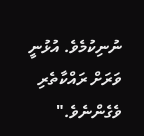ނުނިކުމެވެ. އުޅުނީ ވަރަށް ރައްކާތެރި ވެގެންނެވެ."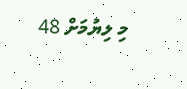މި ލިޔުމަށް 48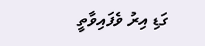ގަޑި އިރު ވެފައިވާތީ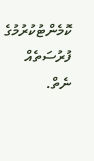ކޮމެންޓުކުރުމުގެ ފުރުސަތެއް ނެތް.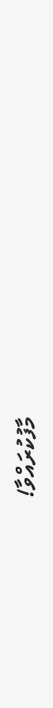މާފުކުރައްވާ!